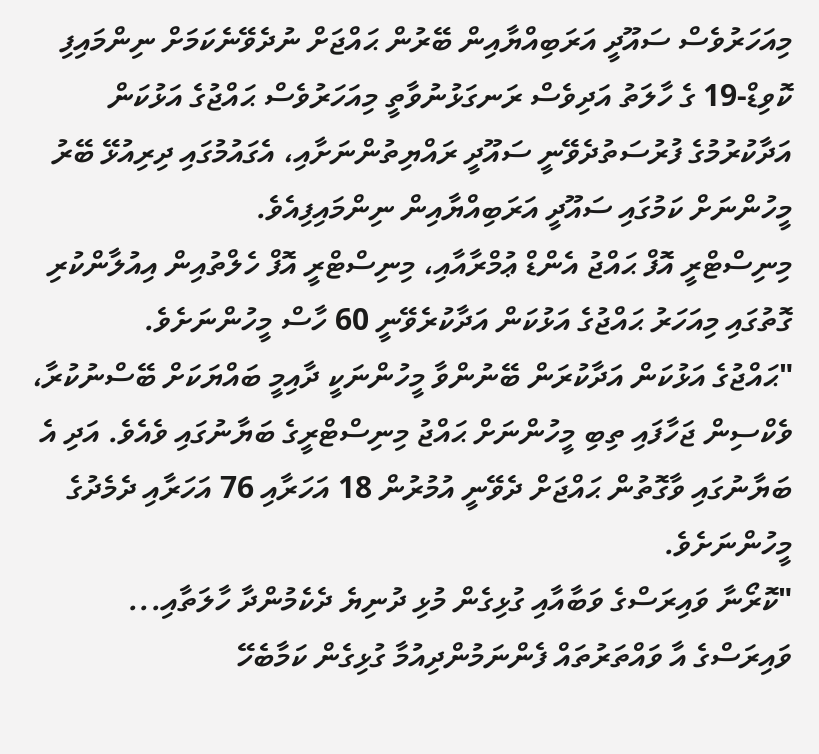މިއަހަރުވެސް ސައޫދީ އަރަބިއްޔާއިން ބޭރުން ޙައްޖަށް ނުދެވޭނެކަމަށް ނިންމައިފި
ކޮވިޑް-19 ގެ ހާލަތު އަދިވެސް ރަނގަޅުނުވާތީ މިއަހަރުވެސް ޙައްޖުގެ އަޅުކަން އަދާކުރުމުގެ ފުރުސަތުދެވޭނީ ސައޫދީ ރައްޔިތުންނަށާއި، އެގައުމުގައި ދިރިއުޅޭ ބޭރު މީހުންނަށް ކަމުގައި ސައޫދީ އަރަބިއްޔާއިން ނިންމައިފިއެވެ.
މިނިސްޓްރީ އޮފް ޙައްޖު އެންޑް ޢުމްރާއާއި، މިނިސްޓްރީ އޮފް ހެލްތުއިން އިއުލާންކުރި ގޮތުގައި މިއަހަރު ޙައްޖުގެ އަޅުކަން އަދާކުރެވޭނީ 60 ހާސް މީހުންނަށެވެ.
"ޙައްޖުގެ އަޅުކަން އަދާކުރަން ބޭނުންވާ މީހުންނަކީ ދާއިމީ ބައްޔަކަށް ބޭސްނުކުރާ، ވެކްސިން ޖަހާފައި ތިބި މީހުންނަށް ޙައްޖު މިނިސްޓްރީގެ ބަޔާނުގައި ވެއެވެ. އަދި އެ ބަޔާނުގައި ވާގޮތުން ޙައްޖަށް ދެވޭނީ އުމުރުން 18 އަހަރާއި 76 އަހަރާއި ދެމެދުގެ މީހުންނަށެވެ.
"ކޮރޯނާ ވައިރަސްގެ ވަބާއާއި ގުޅިގެން މުޅި ދުނިޔެ ދެކެމުންދާ ހާލަތާއި... ވައިރަސްގެ އާ ވައްތަރުތައް ފެންނަމުންދިއުމާ ގުޅިގެން ކަމާބެހޭ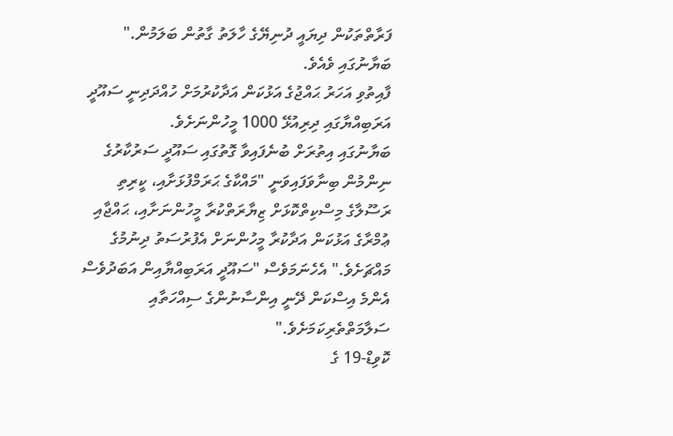ފަރާތްތަކުން ދިޔައީ ދުނިޔޭގެ ހާލަތު ގާތުން ބަލަމުން." ބަޔާނުގައި ވެއެވެ.
ފާއިތުވި އަހަރު ޙައްޖުގެ އަޅުކަން އަދާކުރުމަށް ހުއްދަދިނީ ސައޫދީ އަރަބިއްޔާގައި ދިރިއުޅޭ 1000 މީހުންނަށެވެ.
ބަޔާނުގައި އިތުރަށް ބުނެފައިވާ ގޮތުގައި ސައޫދީ ސަރުކާރުގެ ނިންމުން ބިނާވަފައިވަނީ "މައްކާގެ ޙަރަމްފުޅަށާއި، ކީރިތި ރަސޫލާގެ މިސްކިތްކޮޅަށް ޒިޔާރަތްކުރާ މީހުންނަށާއި، ޙައްޖާއި ޢުމްރާގެ އަޅުކަން އަދާކުރާ މީހުންނަށް އެފުރުސަތު ދިނުމުގެ މައްޗަށެވެ." އެހެނަމަވެސް "ސައޫދީ އަރަބިއްޔާއިން އަބަދުވެސް އެންމެ އިސްކަން ދޭނީ އިންސާނުންގެ ސިއްހަތާއި ސަލާމަތްތެރިކަމަށެވެ."
ކޮވިޑް-19 ގެ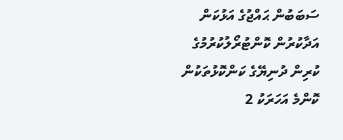ސަބަބުން ޙައްޖުގެ އަޅުކަން އަދާކުރުން ކޮންޓުރޯލުކުރުމުގެ ކުރިން ދުނިޔޭގެ ކަންކޮޅުތަކުން ކޮންމެ އަހަރަކު 2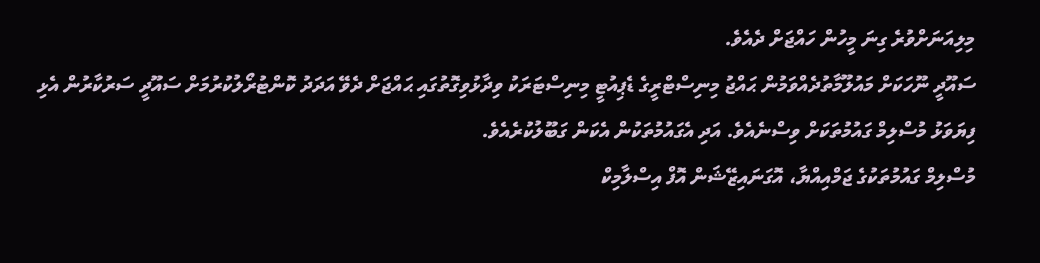މިލިއަނަށްވުރެ ގިނަ މީހުން ހައްޖަށް ދެއެވެ.
ސައޫދީ ނޫހަކަށް މައުލޫމާތުދެއްވަމުން ޙައްޖު މިނިސްޓްރީގެ ޑެޕިއުޓީ މިނިސްޓަރަކު ވިދާޅުވިގޮތުގައި ޙައްޖަށް ދެވޭ އަދަދު ކޮންޓުރޯލުކުރުމަށް ސައޫދީ ސަރުކާރުން އެޅި ފިޔަވަޅު މުސްލިމް ގައުމުތަކަށް ވިސްނެއެވެ. އަދި އެގައުމުތަކުން އެކަން ގަބޫލުކުރެއެވެ.
މުސްލިމް ގައުމުތަކުގެ ޖަމްއިއްޔާ، އޮގަނައިޒޭޝަން އޮފް އިސްލާމިކް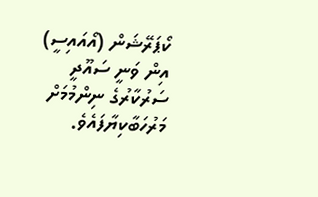ކޯޕަރޭޝަން (އޯއައިސީ) އިން ވަނީ ސައޫދީ ސަރުކާރުގެ ނިންމުމަށް މަރުހަބާކިޔާފައެވެ.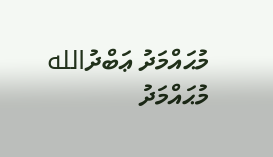މުޙައްމަދު ޢަބްދުالله
މުޙައްމަދު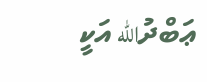ޢަބްދުالله އަކީ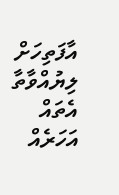އާފަތިހަށް ލިޔުއްވާތާ އެތައް އަހަރެއް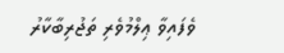ވެފައިވާ ޢިލްމުވެރި ތަޖުރިބާކާރު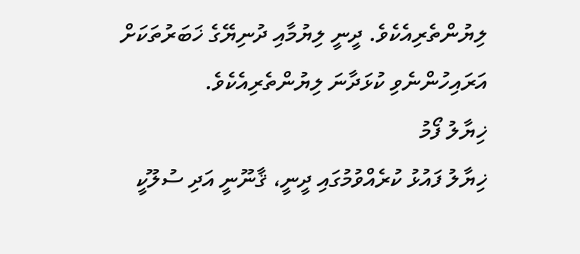ލިޔުންތެރިއެކެވެ. ދީނީ ލިޔުމާއި ދުނިޔޭގެ ޚަބަރުތަކަށް އަރައިހުންނެވި ކުޅަދާނަ ލިޔުންތެރިއެކެވެ.
ޚިޔާލު ފޯމު
ޚިޔާލު ފައުޅު ކުރެއްވުމުގައި ދީނީ، ޤާނޫނީ އަދި ސުލޫކީ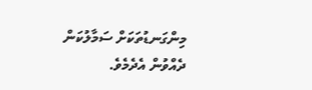މިންގަނޑުތަކަށް ސަމާލުކަން ދެއްވުން އެދެމެވެ.